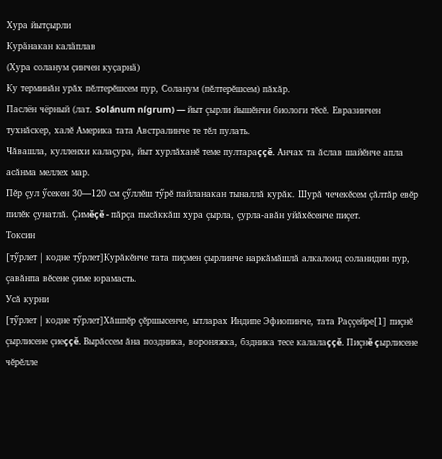Хура йытçырли
Курӑнакан калӑплав
(Хура соланум ҫинчен куҫарнӑ)
Ку терминăн урăх пĕлтерĕшсем пур, Соланум (пĕлтерĕшсем) пăхăр.
Паслён чёрный (лат. Solánum nígrum) — йыт çырли йышĕнчи биологи тĕсĕ. Евразинчен тухнăскер, халĕ Америка тата Австралинче те тĕл пулать.
Чăвашла, кулленхи калаçура, йыт хурлăханĕ теме пултараççĕ. Анчах та ăслав шайĕнче апла асăнма меллех мар.
Пĕр çул ӳсекен 30—120 см çӳллĕш тӳрĕ пайланакан тыналлă курăк. Шурă чечекĕсем çăлтăр евĕр пилĕк çунатлă. Çимĕçĕ - пăрçа пысăккăш хура çырла, çурла-авăн уйăхĕсенче пиçет.
Токсин
[тӳрлет | кодне тӳрлет]Курăкĕнче тата пиçмен çырлинче наркăмăшлă алкалоид соланидин пур, çавăнпа вĕсене çиме юрамасть.
Усă курни
[тӳрлет | кодне тӳрлет]Хăшпĕр çĕршысенче, ытларах Индипе Эфиопинче, тата Раççейре[1] пиçнĕ çырлисене çиеççĕ. Вырăссем ăна поздника, вороняжка, бздника тесе калалаççĕ. Пиçнĕ çырлисене чĕрĕлле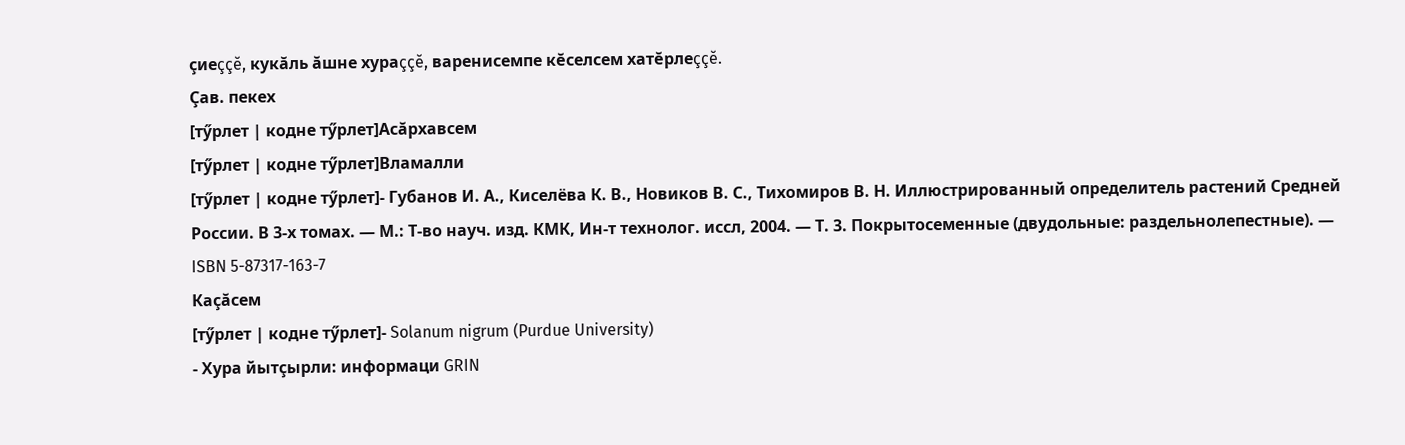çиеççĕ, кукăль ăшне хураççĕ, варенисемпе кĕселсем хатĕрлеççĕ.
Çав. пекех
[тӳрлет | кодне тӳрлет]Асăрхавсем
[тӳрлет | кодне тӳрлет]Вламалли
[тӳрлет | кодне тӳрлет]- Губанов И. А., Киселёва К. В., Новиков В. С., Тихомиров В. Н. Иллюстрированный определитель растений Средней России. В 3-х томах. — М.: Т-во науч. изд. КМК, Ин-т технолог. иссл, 2004. — Т. 3. Покрытосеменные (двудольные: раздельнолепестные). — ISBN 5-87317-163-7
Каçăсем
[тӳрлет | кодне тӳрлет]- Solanum nigrum (Purdue University)
- Хура йытçырли: информаци GRIN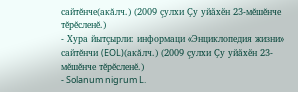сайтĕнче(акăлч.) (2009 çулхи Ҫу уйӑхӗн 23-мĕшĕнче тĕрĕсленĕ.)
- Хура йытçырли: информаци «Энциклопедия жизни» сайтĕнчи (EOL)(акăлч.) (2009 çулхи Ҫу уйӑхӗн 23-мĕшĕнче тĕрĕсленĕ.)
- Solanum nigrum L.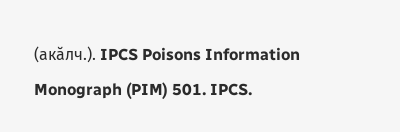(акăлч.). IPCS Poisons Information Monograph (PIM) 501. IPCS.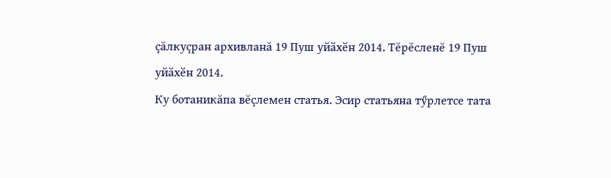çăлкуçран архивланă 19 Пуш уйӑхӗн 2014. Тĕрĕсленĕ 19 Пуш уйӑхӗн 2014.
Ку ботаникăпа вĕçлемен статья. Эсир статьяна тӳрлетсе тата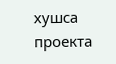хушса проекта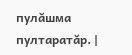пулăшма пултаратăр. |